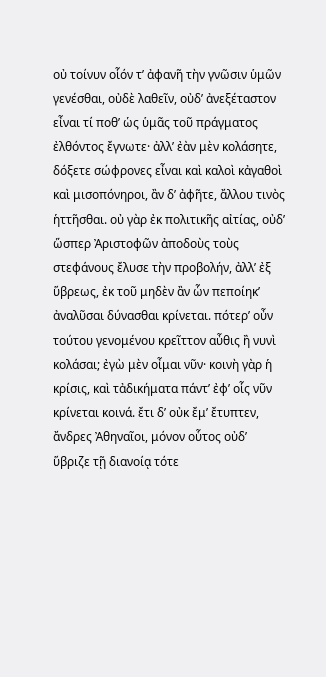οὐ τοίνυν οἷόν τʼ ἀφανῆ τὴν γνῶσιν ὑμῶν γενέσθαι, οὐδὲ λαθεῖν, οὐδʼ ἀνεξέταστον εἶναι τί ποθʼ ὡς ὑμᾶς τοῦ πράγματος ἐλθόντος ἔγνωτε· ἀλλʼ ἐὰν μὲν κολάσητε, δόξετε σώφρονες εἶναι καὶ καλοὶ κἀγαθοὶ καὶ μισοπόνηροι, ἂν δʼ ἀφῆτε, ἄλλου τινὸς ἡττῆσθαι. οὐ γὰρ ἐκ πολιτικῆς αἰτίας, οὐδʼ ὥσπερ Ἀριστοφῶν ἀποδοὺς τοὺς στεφάνους ἔλυσε τὴν προβολήν, ἀλλʼ ἐξ ὕβρεως, ἐκ τοῦ μηδὲν ἂν ὧν πεποίηκʼ ἀναλῦσαι δύνασθαι κρίνεται. πότερʼ οὖν τούτου γενομένου κρεῖττον αὖθις ἢ νυνὶ κολάσαι; ἐγὼ μὲν οἶμαι νῦν· κοινὴ γὰρ ἡ κρίσις, καὶ τἀδικήματα πάντʼ ἐφʼ οἷς νῦν κρίνεται κοινά. ἔτι δʼ οὐκ ἔμʼ ἔτυπτεν, ἄνδρες Ἀθηναῖοι, μόνον οὗτος οὐδʼ ὕβριζε τῇ διανοίᾳ τότε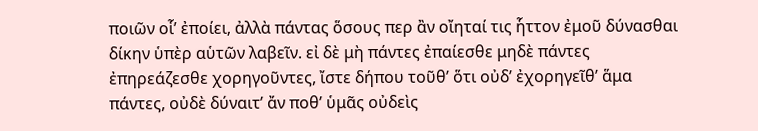ποιῶν οἷʼ ἐποίει, ἀλλὰ πάντας ὅσους περ ἂν οἴηταί τις ἧττον ἐμοῦ δύνασθαι δίκην ὑπὲρ αὑτῶν λαβεῖν. εἰ δὲ μὴ πάντες ἐπαίεσθε μηδὲ πάντες ἐπηρεάζεσθε χορηγοῦντες, ἴστε δήπου τοῦθʼ ὅτι οὐδʼ ἐχορηγεῖθʼ ἅμα πάντες, οὐδὲ δύναιτʼ ἄν ποθʼ ὑμᾶς οὐδεὶς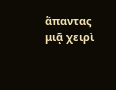ἅπαντας μιᾷ χειρὶ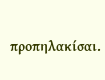προπηλακίσαι.